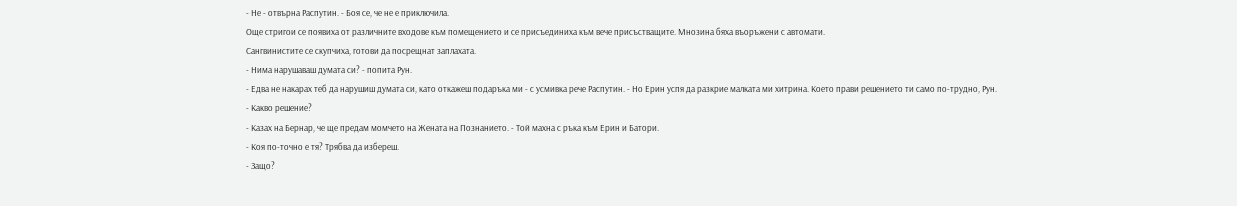- Не - отвърна Распутин. - Боя се, че не е приключила.
Още стригои се появиха от различните входове към помещението и се присъединиха към вече присъстващите. Мнозина бяха въоръжени с автомати.
Сангвинистите се скупчиха, готови да посрещнат заплахата.
- Нима нарушаваш думата си? - попита Рун.
- Едва не накарах теб да нарушиш думата си, като откажеш подаръка ми - с усмивка рече Распутин. - Но Ерин успя да разкрие малката ми хитрина. Което прави решението ти само по-трудно, Рун.
- Какво решение?
- Казах на Бернар, че ще предам момчето на Жената на Познанието. - Той махна с ръка към Ерин и Батори.
- Коя по-точно е тя? Трябва да избереш.
- Защо?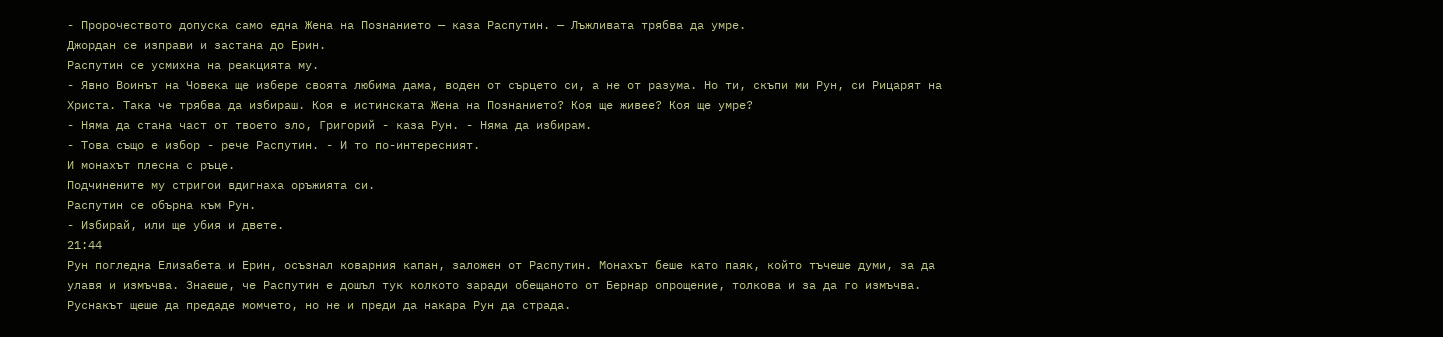- Пророчеството допуска само една Жена на Познанието — каза Распутин. — Лъжливата трябва да умре.
Джордан се изправи и застана до Ерин.
Распутин се усмихна на реакцията му.
- Явно Воинът на Човека ще избере своята любима дама, воден от сърцето си, а не от разума. Но ти, скъпи ми Рун, си Рицарят на Христа. Така че трябва да избираш. Коя е истинската Жена на Познанието? Коя ще живее? Коя ще умре?
- Няма да стана част от твоето зло, Григорий - каза Рун. - Няма да избирам.
- Това също е избор - рече Распутин. - И то по-интересният.
И монахът плесна с ръце.
Подчинените му стригои вдигнаха оръжията си.
Распутин се обърна към Рун.
- Избирай, или ще убия и двете.
21:44
Рун погледна Елизабета и Ерин, осъзнал коварния капан, заложен от Распутин. Монахът беше като паяк, който тъчеше думи, за да улавя и измъчва. Знаеше, че Распутин е дошъл тук колкото заради обещаното от Бернар опрощение, толкова и за да го измъчва. Руснакът щеше да предаде момчето, но не и преди да накара Рун да страда.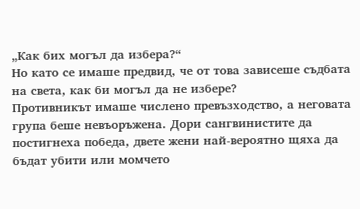„Как бих могъл да избера?“
Но като се имаше предвид, че от това зависеше съдбата на света, как би могъл да не избере?
Противникът имаше числено превъзходство, а неговата група беше невъоръжена. Дори сангвинистите да постигнеха победа, двете жени най-вероятно щяха да бъдат убити или момчето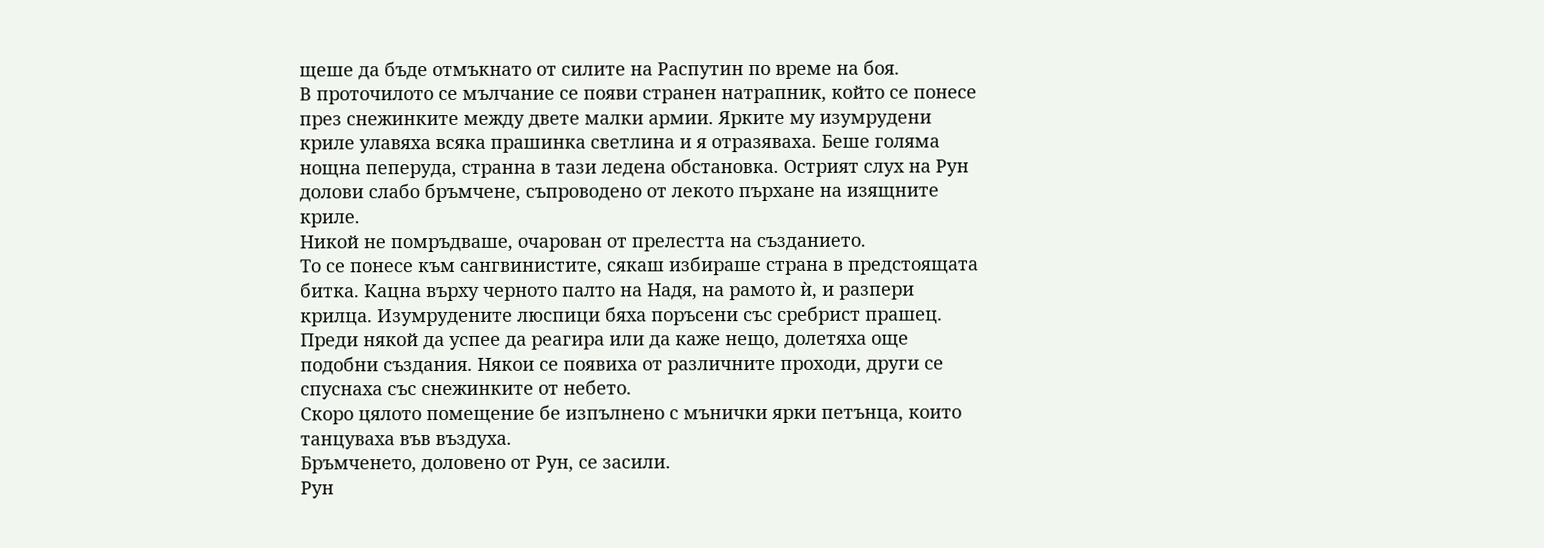щеше да бъде отмъкнато от силите на Распутин по време на боя.
В проточилото се мълчание се появи странен натрапник, който се понесе през снежинките между двете малки армии. Ярките му изумрудени криле улавяха всяка прашинка светлина и я отразяваха. Беше голяма нощна пеперуда, странна в тази ледена обстановка. Острият слух на Рун долови слабо бръмчене, съпроводено от лекото пърхане на изящните криле.
Никой не помръдваше, очарован от прелестта на създанието.
То се понесе към сангвинистите, сякаш избираше страна в предстоящата битка. Кацна върху черното палто на Надя, на рамото ѝ, и разпери крилца. Изумрудените люспици бяха поръсени със сребрист прашец.
Преди някой да успее да реагира или да каже нещо, долетяха още подобни създания. Някои се появиха от различните проходи, други се спуснаха със снежинките от небето.
Скоро цялото помещение бе изпълнено с мънички ярки петънца, които танцуваха във въздуха.
Бръмченето, доловено от Рун, се засили.
Рун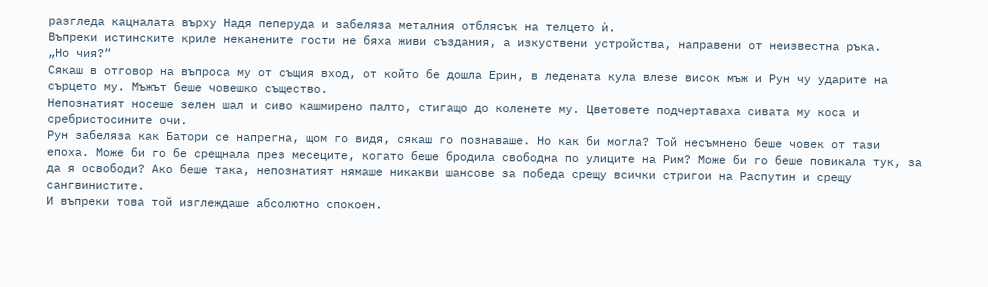разгледа кацналата върху Надя пеперуда и забеляза металния отблясък на телцето ѝ.
Въпреки истинските криле неканените гости не бяха живи създания, а изкуствени устройства, направени от неизвестна ръка.
„Но чия?“
Сякаш в отговор на въпроса му от същия вход, от който бе дошла Ерин, в ледената кула влезе висок мъж и Рун чу ударите на сърцето му. Мъжът беше човешко същество.
Непознатият носеше зелен шал и сиво кашмирено палто, стигащо до коленете му. Цветовете подчертаваха сивата му коса и сребристосините очи.
Рун забеляза как Батори се напрегна, щом го видя, сякаш го познаваше. Но как би могла? Той несъмнено беше човек от тази епоха. Може би го бе срещнала през месеците, когато беше бродила свободна по улиците на Рим? Може би го беше повикала тук, за да я освободи? Ако беше така, непознатият нямаше никакви шансове за победа срещу всички стригои на Распутин и срещу сангвинистите.
И въпреки това той изглеждаше абсолютно спокоен.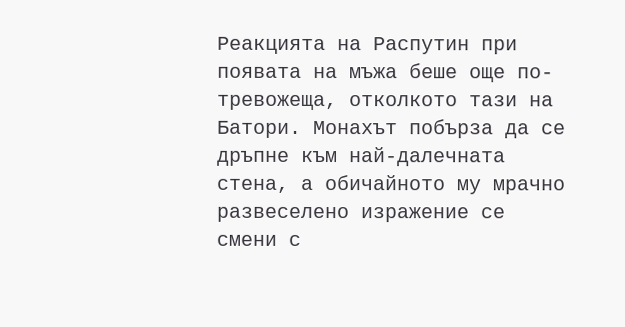Реакцията на Распутин при появата на мъжа беше още по-тревожеща, отколкото тази на Батори. Монахът побърза да се дръпне към най-далечната стена, а обичайното му мрачно развеселено изражение се смени с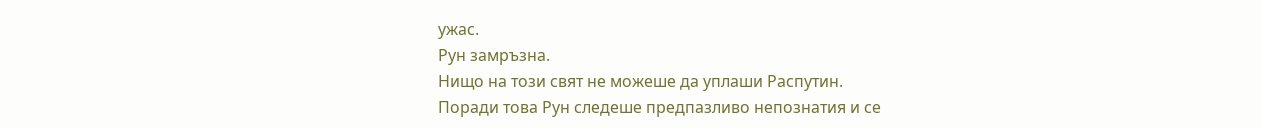ужас.
Рун замръзна.
Нищо на този свят не можеше да уплаши Распутин.
Поради това Рун следеше предпазливо непознатия и се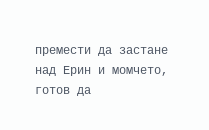премести да застане над Ерин и момчето, готов да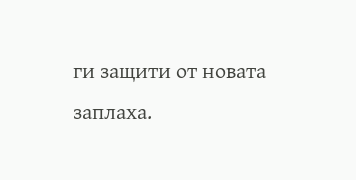ги защити от новата заплаха.